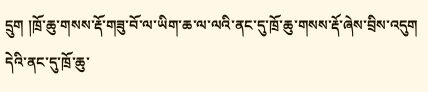དྲུག །ཁྲོ་ཆུ་གསས་རྡོ་གཟུ་བོ་ལ་ཡིག་ཆ་ལ་ལའི་ནང་དུ་ཁྲོ་ཆུ་གསས་རྡོ་ཞེས་བྲིས་འདུག དེའི་ནང་དུ་ཁྲོ་ཆུ་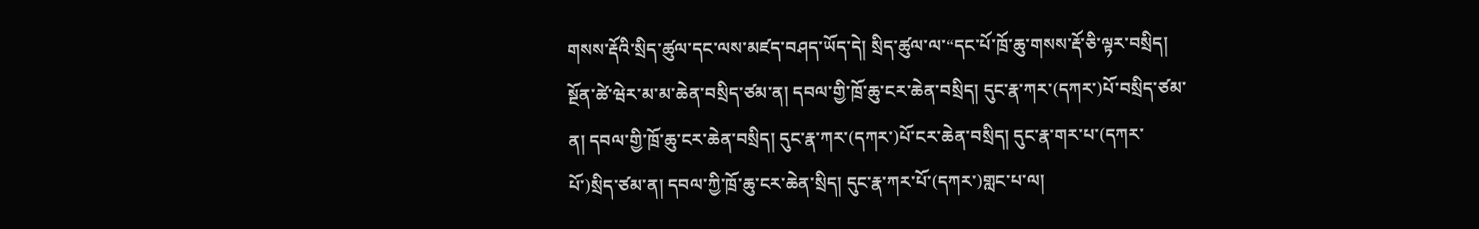གསས་རྡོའི་སྲིད་ཚུལ་དང་ལས་མཛད་བཤད་ཡོད་དེ། སྲིད་ཚུལ་ལ་“དང་པོ་ཁྲོ་ཆུ་གསས་རྡོ་ཅི་ལྟར་བསྲིད། སྔོན་ཚེ་ཝེར་མ་མ་ཆེན་བསྲིད་ཙམ་ན། དབལ་གྱི་ཁྲོ་ཆུ་ངར་ཆེན་བསྲིད། དུང་རྣ་ཀར་(དཀར་)པོ་བསྲིད་ཙམ་ན། དབལ་གྱི་ཁྲོ་ཆུ་ངར་ཆེན་བསྲིད། དུང་རྣ་ཀར་(དཀར་)པོ་ངར་ཆེན་བསྲིད། དུང་རྣ་གར་པ་(དཀར་པོ་)སྲིད་ཙམ་ན། དབལ་ཀྱི་ཁྲོ་ཆུ་ངར་ཆེན་སྲིད། དུང་རྣ་ཀར་པོ་(དཀར་)གླང་པ་ལ།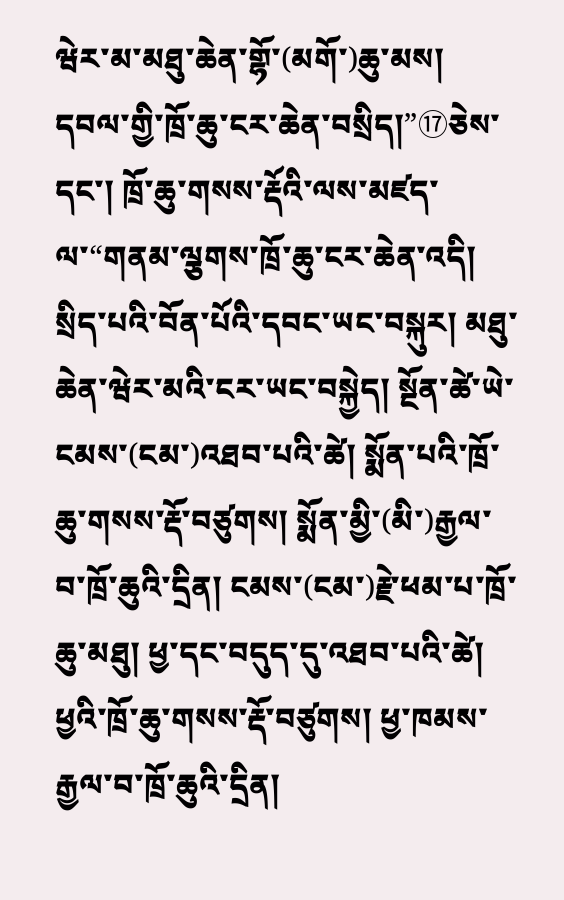ཝེར་མ་མཐུ་ཆེན་གྷོ་(མགོ་)ཆུ་མས། དབལ་གྱི་ཁྲོ་ཆུ་ངར་ཆེན་བསྲིད།”⑰ཅེས་དང་། ཁྲོ་ཆུ་གསས་རྡོའི་ལས་མཛད་ལ་“གནམ་ལྕགས་ཁྲོ་ཆུ་ངར་ཆེན་འདི། སྲིད་པའི་བོན་པོའི་དབང་ཡང་བསྐུར། མཐུ་ཆེན་ཝེར་མའི་ངར་ཡང་བསྐྱེད། སྔོན་ཚེ་ཡེ་ངམས་(ངམ་)འཐབ་པའི་ཚེ། སྨོན་པའི་ཁྲོ་ཆུ་གསས་རྡོ་བཙུགས། སྨོན་མྱི་(མི་)རྒྱལ་བ་ཁྲོ་ཆུའི་དྲིན། ངམས་(ངམ་)རྗེ་ཕམ་པ་ཁྲོ་ཆུ་མཐུ། ཕྱ་དང་བདུད་དུ་འཐབ་པའི་ཚེ། ཕྱའི་ཁྲོ་ཆུ་གསས་རྡོ་བཙུགས། ཕྱ་ཁམས་རྒྱལ་བ་ཁྲོ་ཆུའི་དྲིན།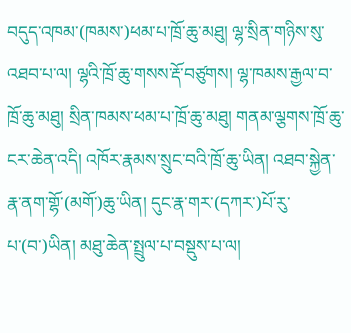བདུད་འཁམ་(ཁམས་)ཕམ་པ་ཁྲོ་ཆུ་མཐུ། ལྷ་སྲིན་གཉིས་སུ་འཐབ་པ་ལ། ལྷའི་ཁྲོ་ཆུ་གསས་རྡོ་བཙུགས། ལྷ་ཁམས་རྒྱལ་བ་ཁྲོ་ཆུ་མཐུ། སྲིན་ཁམས་ཕམ་པ་ཁྲོ་ཆུ་མཐུ། གནམ་ལྕགས་ཁྲོ་ཆུ་ངར་ཆེན་འདི། འཁོར་རྣམས་སྲུང་བའི་ཁྲོ་ཆུ་ཡིན། འཐབ་སྐྱེན་རྣ་ནག་གྷོ་(མགོ་)ཆུ་ཡིན། དུང་རྣ་གར་(དཀར་)པོ་རུ་པ་(བ་)ཡིན། མཐུ་ཆེན་སྤྲུལ་པ་བསྡུས་པ་ལ།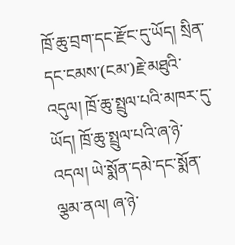ཁྲོ་ཆུ་བྲག་དང་རྫོང་དུ་ཡོད། སྲིན་དང་ངམས་(ངམ་)རྗེ་མཐུའི་འདུལ། ཁྲོ་ཆུ་སྤྲུལ་པའི་མཁར་དུ་ཡོད། ཁྲོ་ཆུ་སྤྲུལ་པའི་ཞ་ཉེ་འདལ། ཡེ་སྨོན་དམེ་དང་སྨོན་ལྕམ་ནལ། ཞ་ཉེ་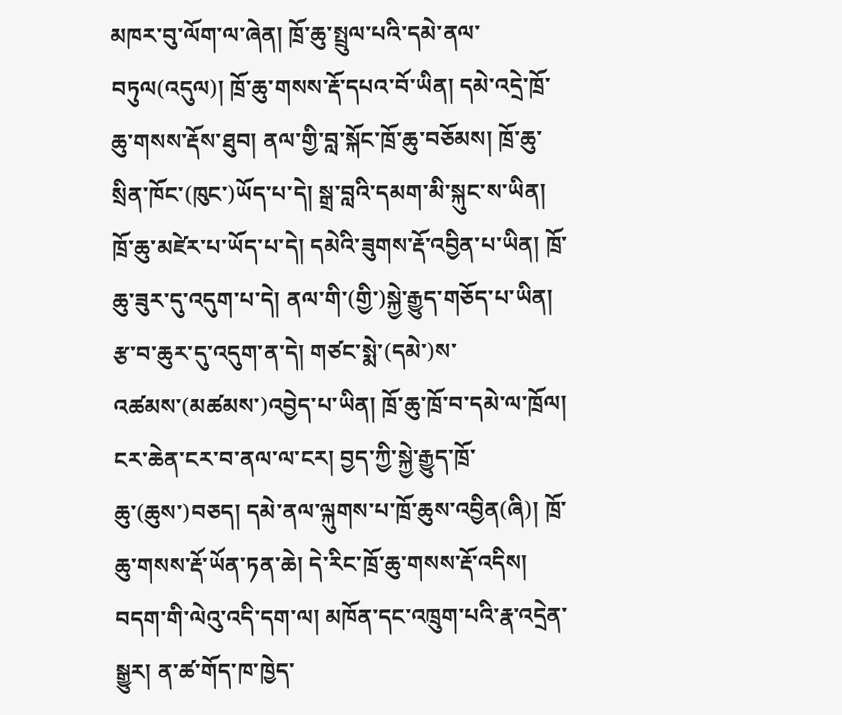མཁར་བུ་ལོག་ལ་ཞེན། ཁྲོ་ཆུ་སྤྲུལ་པའི་དམེ་ནལ་བཏུལ(འདུལ)། ཁྲོ་ཆུ་གསས་རྡོ་དཔའ་བོ་ཡིན། དམེ་འདྲེ་ཁྲོ་ཆུ་གསས་རྡོས་ཐུབ། ནལ་གྱི་བླ་སྐོང་ཁྲོ་ཆུ་བཅོམས། ཁྲོ་ཆུ་སྲིན་ཁོང་(ཁུང་)ཡོད་པ་དེ། སྒྲ་བླའི་དམག་མི་སྐུང་ས་ཡིན། ཁྲོ་ཆུ་མཛེར་པ་ཡོད་པ་དེ། དམེའི་ཟུགས་རྡོ་འབྱིན་པ་ཡིན། ཁྲོ་ཆུ་ཟུར་དུ་འདུག་པ་དེ། ནལ་གི་(གྱི་)སྐྱེ་རྒྱུད་གཅོད་པ་ཡིན། རྩ་བ་ཆུར་དུ་འདུག་ན་དེ། གཙང་སྨེ་(དམེ་)ས་འཚམས་(མཚམས་)འབྱེད་པ་ཡིན། ཁྲོ་ཆུ་ཁྲོ་བ་དམེ་ལ་ཁྲོལ། ངར་ཆེན་ངར་བ་ནལ་ལ་ངར། བྱད་ཀྱི་སྐྱེ་རྒྱུད་ཁྲོ་ཆུ་(ཆུས་)བཅད། དམེ་ནལ་ལྐུགས་པ་ཁྲོ་ཆུས་འབྱིན(ཞི)། ཁྲོ་ཆུ་གསས་རྡོ་ཡོན་ཏན་ཆེ། དེ་རིང་ཁྲོ་ཆུ་གསས་རྡོ་འདིས། བདག་གི་ལེའུ་འདི་དག་ལ། མཁོན་དང་འཁྲུག་པའི་རྣ་འདྲེན་སྒྱུར། ན་ཚ་གོད་ཁ་ཁྱེད་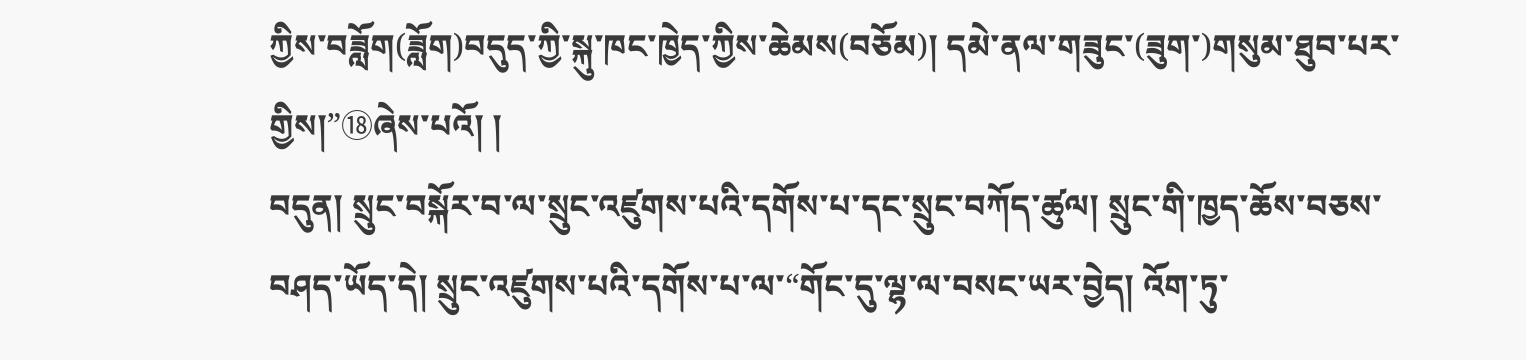ཀྱིས་བཟློག(ཟློག)བདུད་ཀྱི་སྐུ་ཁང་ཁྱེད་ཀྱིས་ཆེམས(བཅོམ)། དམེ་ནལ་གཟུང་(ཟུག་)གསུམ་ཐུབ་པར་གྱིས།”⑱ཞེས་པའོ། །
བདུན། སྲུང་བསྐོར་བ་ལ་སྲུང་འཛུགས་པའི་དགོས་པ་དང་སྲུང་བཀོད་ཚུལ། སྲུང་གི་ཁྱད་ཆོས་བཅས་བཤད་ཡོད་དེ། སྲུང་འཛུགས་པའི་དགོས་པ་ལ་“གོང་དུ་ལྷ་ལ་བསང་ཡར་བྱེད། འོག་ཏུ་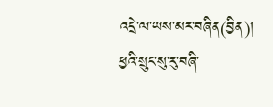འདྲེ་ལ་ཡས་མར་བཞིན(བྱིན)། ཕྱའི་སྲུང་སུ་རུ་བཞི་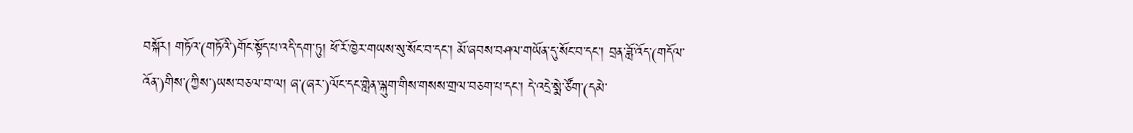བསྐོར། གཏོའ་(གཏོའི་)གོང་སྟོད་པ་འདི་དག་ཏུ། ཕོ་རོ་ཁྱེར་གཡས་སུ་སོང་བ་དང་། མོ་ཞབས་བཤལ་གཡོན་དུ་སོང་བ་དང་། བྲན་ཟློ་འོད་(གདོལ་འོན་)གིས་(ཀྱིས་)ཡས་བཅལ་བ་ལ། ཞ་(ཞར་)ལོང་དང་གླེན་ལྐུག་གིས་གསས་གྲལ་བཅག་པ་དང་། དེ་འདྲེ་སྨེ་ཙོག་(དམེ་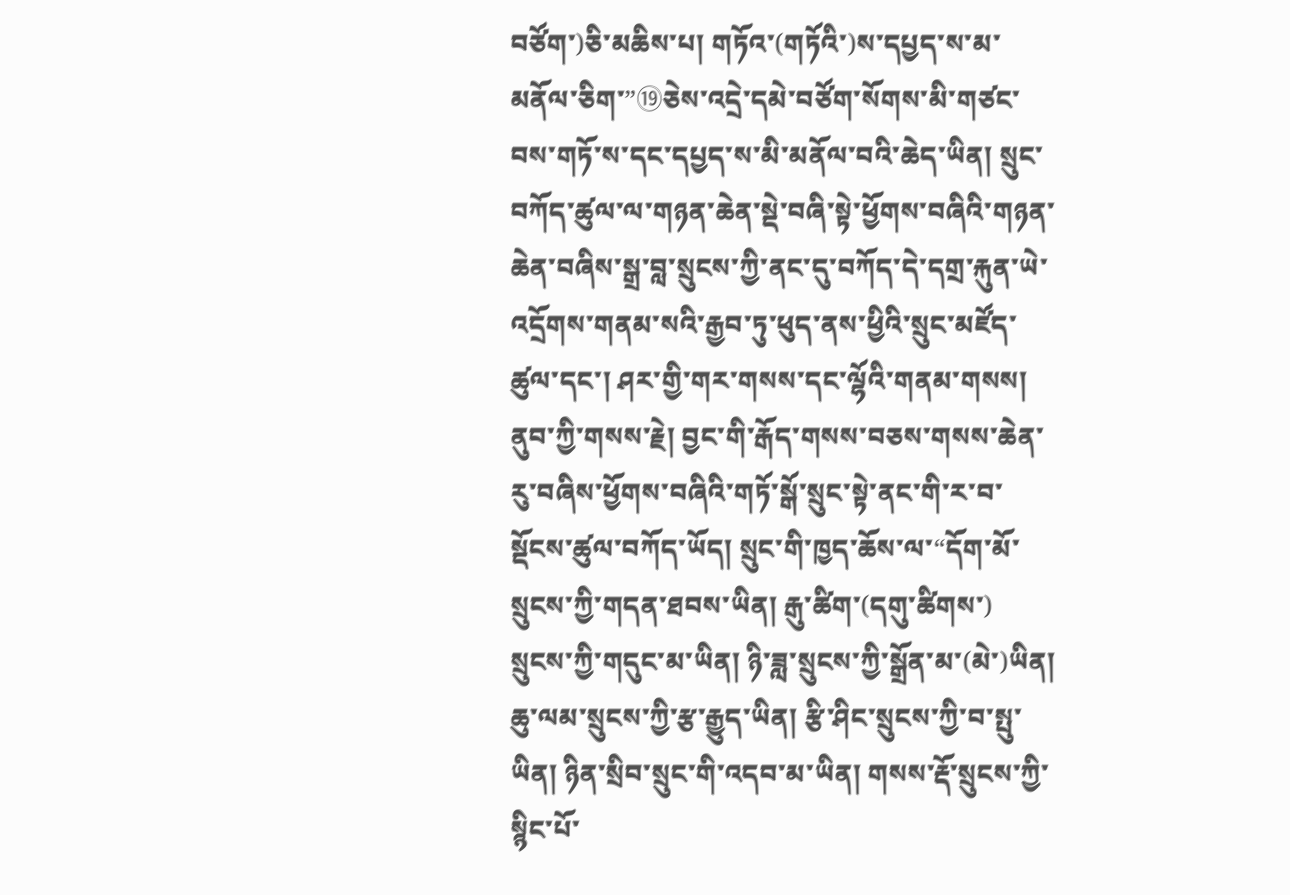བཙོག་)ཅི་མཆིས་པ། གཏོའ་(གཏོའི་)ས་དཔྱད་ས་མ་མནོལ་ཅིག་”⑲ཅེས་འདྲེ་དམེ་བཙོག་སོགས་མི་གཙང་བས་གཏོ་ས་དང་དཔྱད་ས་མི་མནོལ་བའི་ཆེད་ཡིན། སྲུང་བཀོད་ཚུལ་ལ་གཉན་ཆེན་སྡེ་བཞི་སྟེ་ཕྱོགས་བཞིའི་གཉན་ཆེན་བཞིས་སྒྲ་བླ་སྲུངས་ཀྱི་ནང་དུ་བཀོད་དེ་དགྲ་རྐུན་ཡེ་འདྲོགས་གནམ་སའི་རྒྱབ་ཏུ་ཕུད་ནས་ཕྱིའི་སྲུང་མཛོད་ཚུལ་དང་། ཤར་གྱི་གར་གསས་དང་ལྷོའི་གནམ་གསས། ནུབ་ཀྱི་གསས་རྗེ། བྱང་གི་རྒོད་གསས་བཅས་གསས་ཆེན་རུ་བཞིས་ཕྱོགས་བཞིའི་གཏོ་སྒོ་སྲུང་སྟེ་ནང་གི་ར་བ་སྡོངས་ཚུལ་བཀོད་ཡོད། སྲུང་གི་ཁྱད་ཆོས་ལ་“དོག་མོ་སྲུངས་ཀྱི་གདན་ཐབས་ཡིན། རྒུ་ཚིག་(དགུ་ཚིགས་) སྲུངས་ཀྱི་གདུང་མ་ཡིན། ཉི་ཟླ་སྲུངས་ཀྱི་སྒྲོན་མ་(མེ་)ཡིན། ཆུ་ལམ་སྲུངས་ཀྱི་རྩ་རྒྱུད་ཡིན། རྩི་ཤིང་སྲུངས་ཀྱི་བ་སྤུ་ཡིན། ཉིན་སྲིབ་སྲུང་གི་འདབ་མ་ཡིན། གསས་རྡོ་སྲུངས་ཀྱི་སྙིང་པོ་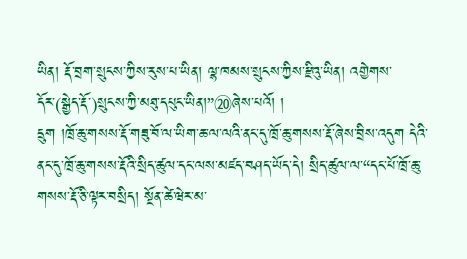ཡིན། རྡོ་བྲག་སྲུངས་ཀྱིས་རུས་པ་ཡིན། ལྷ་ཁམས་སྲུངས་ཀྱིས་རྫིའུ་ཡིན། འགྱེགས་དོར་(སྒྱེད་རྡོ་)སྲུངས་ཀྱི་མཐུ་དཔུང་ཡིན།”⑳ཞེས་པའོ། །
དྲུག །ཁྲོ་ཆུ་གསས་རྡོ་གཟུ་བོ་ལ་ཡིག་ཆ་ལ་ལའི་ནང་དུ་ཁྲོ་ཆུ་གསས་རྡོ་ཞེས་བྲིས་འདུག དེའི་ནང་དུ་ཁྲོ་ཆུ་གསས་རྡོའི་སྲིད་ཚུལ་དང་ལས་མཛད་བཤད་ཡོད་དེ། སྲིད་ཚུལ་ལ་“དང་པོ་ཁྲོ་ཆུ་གསས་རྡོ་ཅི་ལྟར་བསྲིད། སྔོན་ཚེ་ཝེར་མ་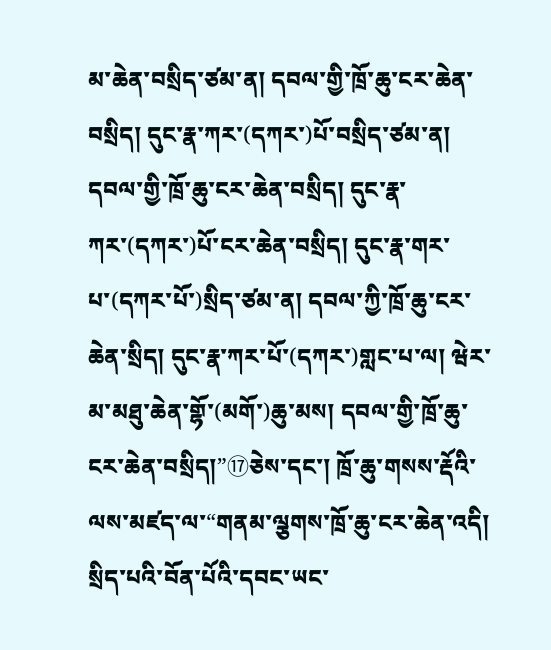མ་ཆེན་བསྲིད་ཙམ་ན། དབལ་གྱི་ཁྲོ་ཆུ་ངར་ཆེན་བསྲིད། དུང་རྣ་ཀར་(དཀར་)པོ་བསྲིད་ཙམ་ན། དབལ་གྱི་ཁྲོ་ཆུ་ངར་ཆེན་བསྲིད། དུང་རྣ་ཀར་(དཀར་)པོ་ངར་ཆེན་བསྲིད། དུང་རྣ་གར་པ་(དཀར་པོ་)སྲིད་ཙམ་ན། དབལ་ཀྱི་ཁྲོ་ཆུ་ངར་ཆེན་སྲིད། དུང་རྣ་ཀར་པོ་(དཀར་)གླང་པ་ལ། ཝེར་མ་མཐུ་ཆེན་གྷོ་(མགོ་)ཆུ་མས། དབལ་གྱི་ཁྲོ་ཆུ་ངར་ཆེན་བསྲིད།”⑰ཅེས་དང་། ཁྲོ་ཆུ་གསས་རྡོའི་ལས་མཛད་ལ་“གནམ་ལྕགས་ཁྲོ་ཆུ་ངར་ཆེན་འདི། སྲིད་པའི་བོན་པོའི་དབང་ཡང་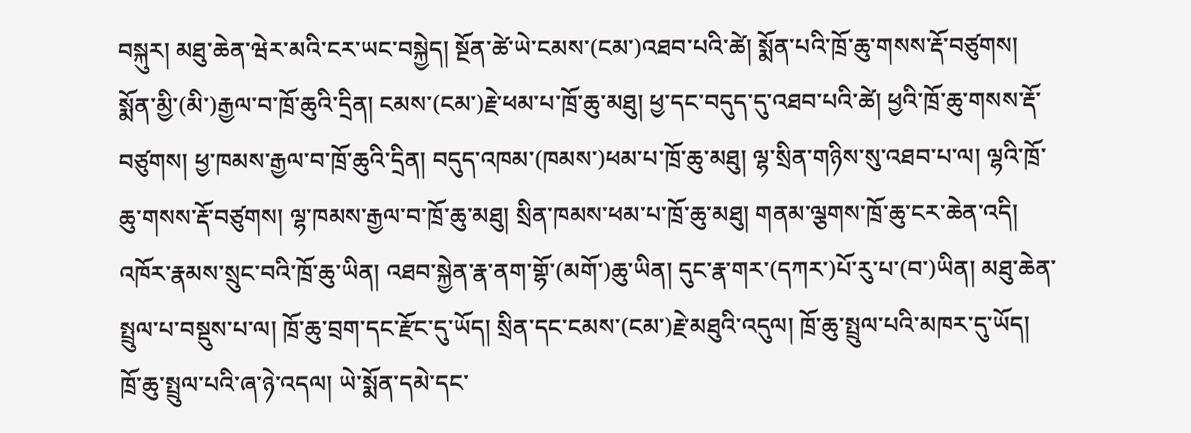བསྐུར། མཐུ་ཆེན་ཝེར་མའི་ངར་ཡང་བསྐྱེད། སྔོན་ཚེ་ཡེ་ངམས་(ངམ་)འཐབ་པའི་ཚེ། སྨོན་པའི་ཁྲོ་ཆུ་གསས་རྡོ་བཙུགས། སྨོན་མྱི་(མི་)རྒྱལ་བ་ཁྲོ་ཆུའི་དྲིན། ངམས་(ངམ་)རྗེ་ཕམ་པ་ཁྲོ་ཆུ་མཐུ། ཕྱ་དང་བདུད་དུ་འཐབ་པའི་ཚེ། ཕྱའི་ཁྲོ་ཆུ་གསས་རྡོ་བཙུགས། ཕྱ་ཁམས་རྒྱལ་བ་ཁྲོ་ཆུའི་དྲིན། བདུད་འཁམ་(ཁམས་)ཕམ་པ་ཁྲོ་ཆུ་མཐུ། ལྷ་སྲིན་གཉིས་སུ་འཐབ་པ་ལ། ལྷའི་ཁྲོ་ཆུ་གསས་རྡོ་བཙུགས། ལྷ་ཁམས་རྒྱལ་བ་ཁྲོ་ཆུ་མཐུ། སྲིན་ཁམས་ཕམ་པ་ཁྲོ་ཆུ་མཐུ། གནམ་ལྕགས་ཁྲོ་ཆུ་ངར་ཆེན་འདི། འཁོར་རྣམས་སྲུང་བའི་ཁྲོ་ཆུ་ཡིན། འཐབ་སྐྱེན་རྣ་ནག་གྷོ་(མགོ་)ཆུ་ཡིན། དུང་རྣ་གར་(དཀར་)པོ་རུ་པ་(བ་)ཡིན། མཐུ་ཆེན་སྤྲུལ་པ་བསྡུས་པ་ལ། ཁྲོ་ཆུ་བྲག་དང་རྫོང་དུ་ཡོད། སྲིན་དང་ངམས་(ངམ་)རྗེ་མཐུའི་འདུལ། ཁྲོ་ཆུ་སྤྲུལ་པའི་མཁར་དུ་ཡོད། ཁྲོ་ཆུ་སྤྲུལ་པའི་ཞ་ཉེ་འདལ། ཡེ་སྨོན་དམེ་དང་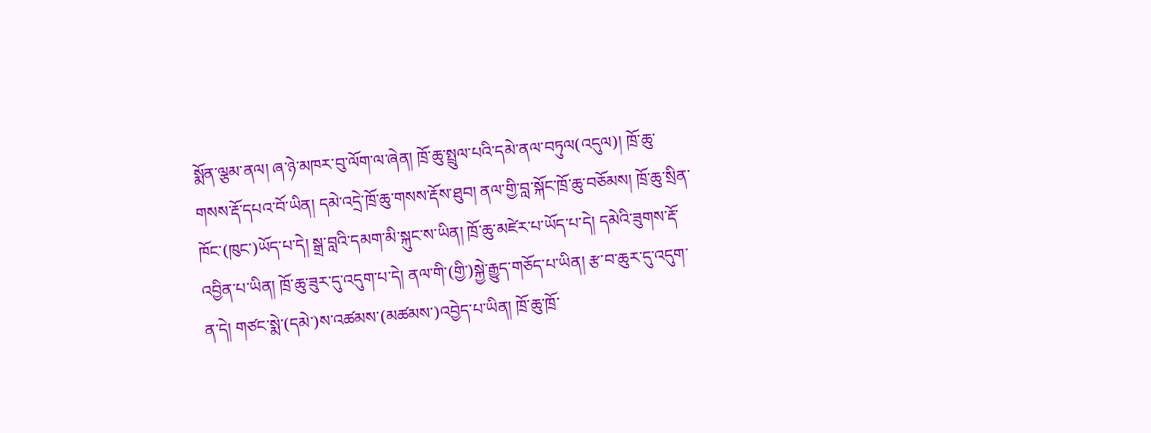སྨོན་ལྕམ་ནལ། ཞ་ཉེ་མཁར་བུ་ལོག་ལ་ཞེན། ཁྲོ་ཆུ་སྤྲུལ་པའི་དམེ་ནལ་བཏུལ(འདུལ)། ཁྲོ་ཆུ་གསས་རྡོ་དཔའ་བོ་ཡིན། དམེ་འདྲེ་ཁྲོ་ཆུ་གསས་རྡོས་ཐུབ། ནལ་གྱི་བླ་སྐོང་ཁྲོ་ཆུ་བཅོམས། ཁྲོ་ཆུ་སྲིན་ཁོང་(ཁུང་)ཡོད་པ་དེ། སྒྲ་བླའི་དམག་མི་སྐུང་ས་ཡིན། ཁྲོ་ཆུ་མཛེར་པ་ཡོད་པ་དེ། དམེའི་ཟུགས་རྡོ་འབྱིན་པ་ཡིན། ཁྲོ་ཆུ་ཟུར་དུ་འདུག་པ་དེ། ནལ་གི་(གྱི་)སྐྱེ་རྒྱུད་གཅོད་པ་ཡིན། རྩ་བ་ཆུར་དུ་འདུག་ན་དེ། གཙང་སྨེ་(དམེ་)ས་འཚམས་(མཚམས་)འབྱེད་པ་ཡིན། ཁྲོ་ཆུ་ཁྲོ་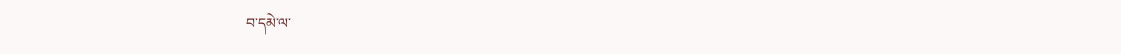བ་དམེ་ལ་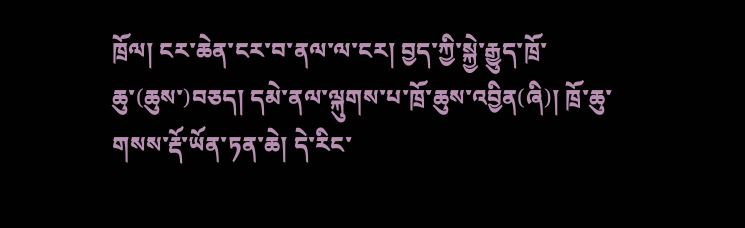ཁྲོལ། ངར་ཆེན་ངར་བ་ནལ་ལ་ངར། བྱད་ཀྱི་སྐྱེ་རྒྱུད་ཁྲོ་ཆུ་(ཆུས་)བཅད། དམེ་ནལ་ལྐུགས་པ་ཁྲོ་ཆུས་འབྱིན(ཞི)། ཁྲོ་ཆུ་གསས་རྡོ་ཡོན་ཏན་ཆེ། དེ་རིང་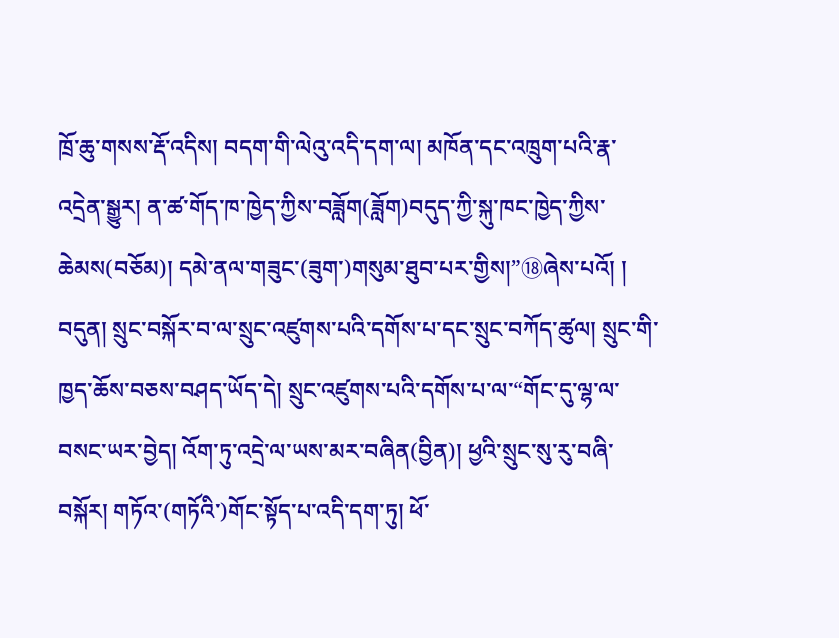ཁྲོ་ཆུ་གསས་རྡོ་འདིས། བདག་གི་ལེའུ་འདི་དག་ལ། མཁོན་དང་འཁྲུག་པའི་རྣ་འདྲེན་སྒྱུར། ན་ཚ་གོད་ཁ་ཁྱེད་ཀྱིས་བཟློག(ཟློག)བདུད་ཀྱི་སྐུ་ཁང་ཁྱེད་ཀྱིས་ཆེམས(བཅོམ)། དམེ་ནལ་གཟུང་(ཟུག་)གསུམ་ཐུབ་པར་གྱིས།”⑱ཞེས་པའོ། །
བདུན། སྲུང་བསྐོར་བ་ལ་སྲུང་འཛུགས་པའི་དགོས་པ་དང་སྲུང་བཀོད་ཚུལ། སྲུང་གི་ཁྱད་ཆོས་བཅས་བཤད་ཡོད་དེ། སྲུང་འཛུགས་པའི་དགོས་པ་ལ་“གོང་དུ་ལྷ་ལ་བསང་ཡར་བྱེད། འོག་ཏུ་འདྲེ་ལ་ཡས་མར་བཞིན(བྱིན)། ཕྱའི་སྲུང་སུ་རུ་བཞི་བསྐོར། གཏོའ་(གཏོའི་)གོང་སྟོད་པ་འདི་དག་ཏུ། ཕོ་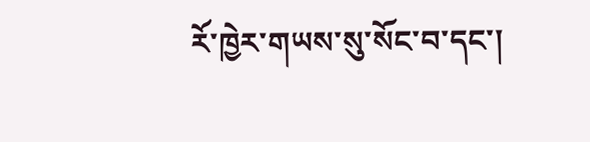རོ་ཁྱེར་གཡས་སུ་སོང་བ་དང་།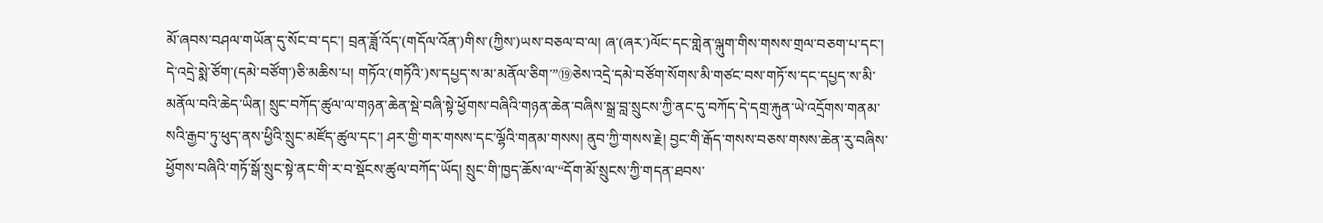མོ་ཞབས་བཤལ་གཡོན་དུ་སོང་བ་དང་། བྲན་ཟློ་འོད་(གདོལ་འོན་)གིས་(ཀྱིས་)ཡས་བཅལ་བ་ལ། ཞ་(ཞར་)ལོང་དང་གླེན་ལྐུག་གིས་གསས་གྲལ་བཅག་པ་དང་། དེ་འདྲེ་སྨེ་ཙོག་(དམེ་བཙོག་)ཅི་མཆིས་པ། གཏོའ་(གཏོའི་)ས་དཔྱད་ས་མ་མནོལ་ཅིག་”⑲ཅེས་འདྲེ་དམེ་བཙོག་སོགས་མི་གཙང་བས་གཏོ་ས་དང་དཔྱད་ས་མི་མནོལ་བའི་ཆེད་ཡིན། སྲུང་བཀོད་ཚུལ་ལ་གཉན་ཆེན་སྡེ་བཞི་སྟེ་ཕྱོགས་བཞིའི་གཉན་ཆེན་བཞིས་སྒྲ་བླ་སྲུངས་ཀྱི་ནང་དུ་བཀོད་དེ་དགྲ་རྐུན་ཡེ་འདྲོགས་གནམ་སའི་རྒྱབ་ཏུ་ཕུད་ནས་ཕྱིའི་སྲུང་མཛོད་ཚུལ་དང་། ཤར་གྱི་གར་གསས་དང་ལྷོའི་གནམ་གསས། ནུབ་ཀྱི་གསས་རྗེ། བྱང་གི་རྒོད་གསས་བཅས་གསས་ཆེན་རུ་བཞིས་ཕྱོགས་བཞིའི་གཏོ་སྒོ་སྲུང་སྟེ་ནང་གི་ར་བ་སྡོངས་ཚུལ་བཀོད་ཡོད། སྲུང་གི་ཁྱད་ཆོས་ལ་“དོག་མོ་སྲུངས་ཀྱི་གདན་ཐབས་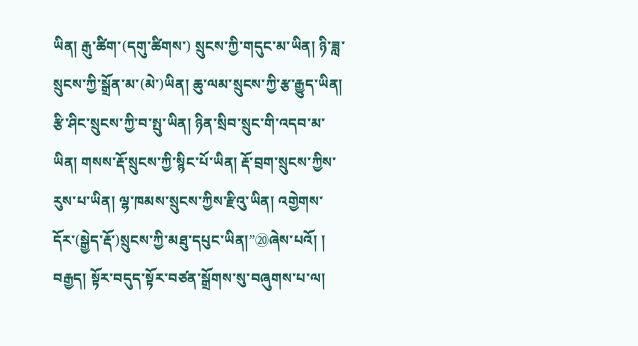ཡིན། རྒུ་ཚིག་(དགུ་ཚིགས་) སྲུངས་ཀྱི་གདུང་མ་ཡིན། ཉི་ཟླ་སྲུངས་ཀྱི་སྒྲོན་མ་(མེ་)ཡིན། ཆུ་ལམ་སྲུངས་ཀྱི་རྩ་རྒྱུད་ཡིན། རྩི་ཤིང་སྲུངས་ཀྱི་བ་སྤུ་ཡིན། ཉིན་སྲིབ་སྲུང་གི་འདབ་མ་ཡིན། གསས་རྡོ་སྲུངས་ཀྱི་སྙིང་པོ་ཡིན། རྡོ་བྲག་སྲུངས་ཀྱིས་རུས་པ་ཡིན། ལྷ་ཁམས་སྲུངས་ཀྱིས་རྫིའུ་ཡིན། འགྱེགས་དོར་(སྒྱེད་རྡོ་)སྲུངས་ཀྱི་མཐུ་དཔུང་ཡིན།”⑳ཞེས་པའོ། །
བརྒྱད། སྟོར་བདུད་སྟོར་བཙན་སྒྲོགས་སུ་བཞུགས་པ་ལ།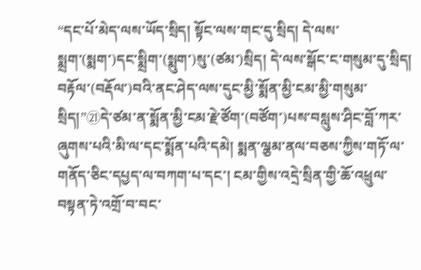“དང་པོ་མེད་ལས་ཡོད་སྲིད། སྟོང་ལས་གང་དུ་སྲིད། དེ་ལས་སྨྲག་(སྨག་)དང་སྨྲིག་(སྨུག་)སུ་(ཙམ་)སྲིད། དེ་ལས་སྒོང་ང་གསུམ་དུ་སྲིད། བརྟོལ་(བརྡོལ་)བའི་ནང་ཤེད་ལས་དུང་མྱི་སྨོན་མྱི་ངམ་མྱི་གསུམ་སྲིད།”㉑དེ་ཙམ་ན་སྨོན་མྱི་ངམ་རྗེ་ཙོག་(བཙོག་)པས་བསླུས་ཤིང་བློ་ཀར་ཞུགས་པའི་མི་ལ་དང་སྨོན་པའི་དམེ། སྨན་ལྕམ་ནལ་བཅས་ཀྱིས་གཏོ་ལ་གནོད་ཅིང་དཔྱད་ལ་བཀག་པ་དང་། ངམ་གྱིས་འདྲེ་སྲིན་གྱི་ཆོ་འཕྲུལ་བསྟན་ཏེ་འགྲོ་བ་བང་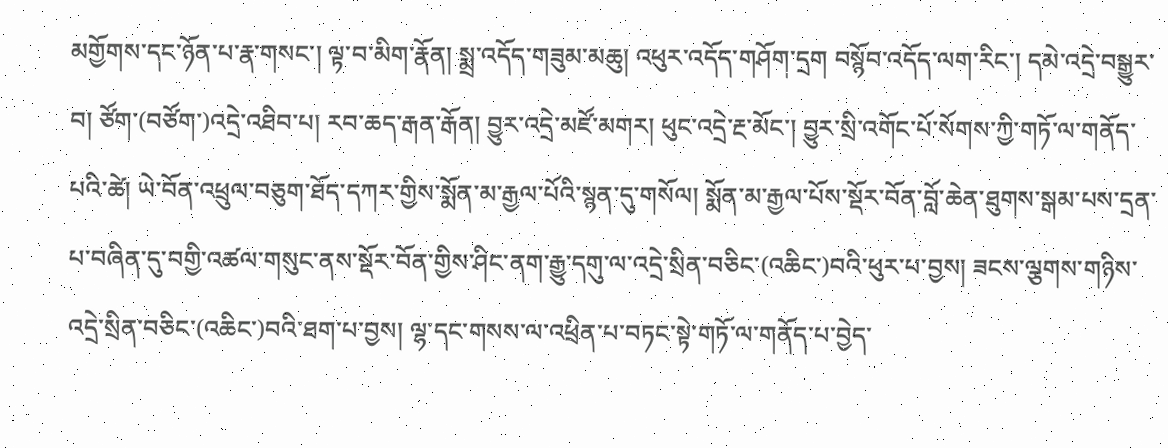མགྱོགས་དང་ཉོན་པ་རྣ་གསང་། ལྟ་བ་མིག་རྣོན། སྨྲ་འདོད་གཟུམ་མཆུ། འཕུར་འདོད་གཤོག་དྲག བསྙོབ་འདོད་ལག་རིང་། དམེ་འདྲེ་བསྒྱུར་བ། ཙོག་(བཙོག་)འདྲེ་འཐིབ་པ། རབ་ཆད་རྒན་རྒོན། བྱུར་འདྲེ་མཛོ་མགར། ཕུང་འདྲེ་རྔ་མོང་། བྱུར་སྲི་འགོང་པོ་སོགས་ཀྱི་གཏོ་ལ་གནོད་པའི་ཚེ། ཡེ་བོན་འཕྲུལ་བཅུག་ཐོད་དཀར་གྱིས་སྨོན་མ་རྒྱལ་པོའི་སྙན་དུ་གསོལ། སྨོན་མ་རྒྱལ་པོས་སྡོར་བོན་བློ་ཆེན་ཐུགས་སྒམ་པས་དྲན་པ་བཞིན་དུ་བགྱི་འཚལ་གསུང་ནས་སྡོར་བོན་གྱིས་ཤིང་ནག་རྒྱུ་དགུ་ལ་འདྲེ་སྲིན་བཅིང་(འཆིང་)བའི་ཕུར་པ་བྱས། ཟངས་ལྕགས་གཉིས་འདྲེ་སྲིན་བཅིང་(འཆིང་)བའི་ཐག་པ་བྱས། ལྷ་དང་གསས་ལ་འཕྲིན་པ་བཏང་སྟེ་གཏོ་ལ་གནོད་པ་བྱེད་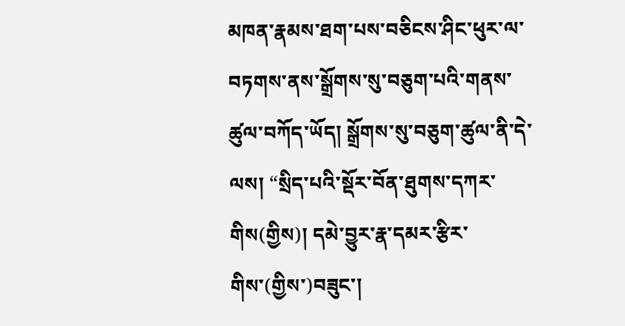མཁན་རྣམས་ཐག་པས་བཅིངས་ཤིང་ཕུར་ལ་བཏགས་ནས་སྒྲོགས་སུ་བཅུག་པའི་གནས་ཚུལ་བཀོད་ཡོད། སྒྲོགས་སུ་བཅུག་ཚུལ་ནི་དེ་ལས། “སྲིད་པའི་སྡོར་བོན་ཐུགས་དཀར་གིས(གྱིས)། དམེ་བྱུར་རྣ་དམར་རྩིར་གིས་(གྱིས་)བཟུང་།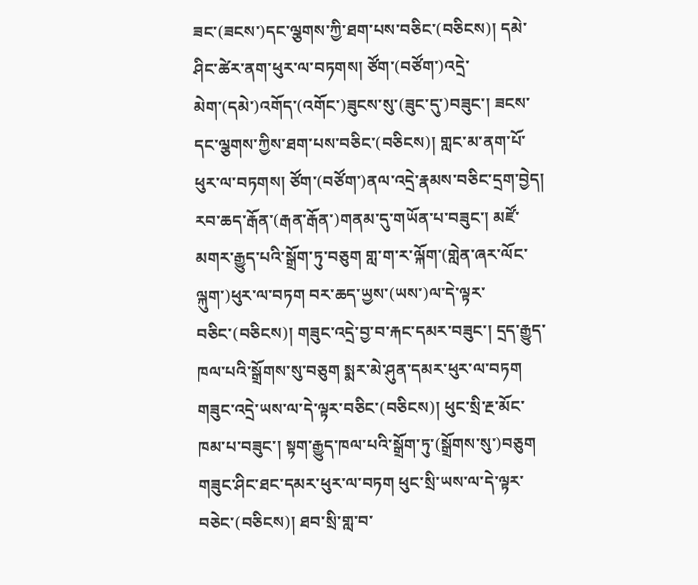ཟང་(ཟངས་)དང་ལྕགས་ཀྱི་ཐག་པས་བཅིང་(བཅིངས)། དམེ་ཤིང་ཚེར་ནག་ཕུར་ལ་བཏགས། ཙོག་(བཙོག་)འདྲེ་མེག་(དམེ་)འགོད་(འགོང་)ཟུངས་སུ་(ཟུང་དུ་)བཟུང་། ཟངས་དང་ལྕགས་ཀྱིས་ཐག་པས་བཅིང་(བཅིངས)། གླང་མ་ནག་པོ་ཕུར་ལ་བཏགས། ཙོག་(བཙོག་)ནལ་འདྲེ་རྣམས་བཅིང་དྲག་བྱེད། རབ་ཆད་རྒོན་(རྒན་རྒོན་)གནམ་དུ་གཡོན་པ་བཟུང་། མཛོ་མགར་རྒྱུད་པའི་སྒྲོག་ཏུ་བཅུག གླ་ག་ར་ལྐོག་(གླེན་ཞར་ལོང་ལྐུག་)ཕུར་ལ་བཏག བར་ཆད་ཡྱས་(ཡས་)ལ་དེ་ལྟར་བཅིང་(བཅིངས)། གཟུང་འདྲེ་བྱ་བ་རྐང་དམར་བཟུང་། དྲད་རྒྱུད་ཁལ་པའི་སྒྲོགས་སུ་བཅུག སྨར་མེ་ཤུན་དམར་ཕུར་ལ་བཏག གཟུང་འདྲེ་ཡས་ལ་དེ་ལྟར་བཅིང་(བཅིངས)། ཕུང་སྲི་རྔ་མོང་ཁམ་པ་བཟུང་། སྟག་རྒྱུད་ཁལ་པའི་སྒྲོག་ཏུ་(སྒྲོགས་སུ་)བཅུག གཟུང་ཤིང་ཐང་དམར་ཕུར་ལ་བཏག ཕུང་སྲི་ཡས་ལ་དེ་ལྟར་བཅེང་(བཅིངས)། ཐབ་སྲི་གླ་བ་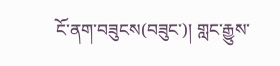ངོ་ནག་བཟུངས(བཟུང་)། གླང་རྒྱུས་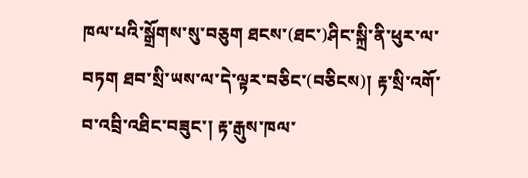ཁལ་པའི་སྒྲོགས་སུ་བཅུག ཐངས་(ཐང་)ཤིང་སྐྲི་ནི་ཕུར་ལ་བཏག ཐབ་སྲི་ཡས་ལ་དེ་ལྟར་བཅིང་(བཅིངས)། རྟ་སྲི་འགོ་བ་འབྲི་འཐིང་བཟུང་། རྟ་རྒུས་ཁལ་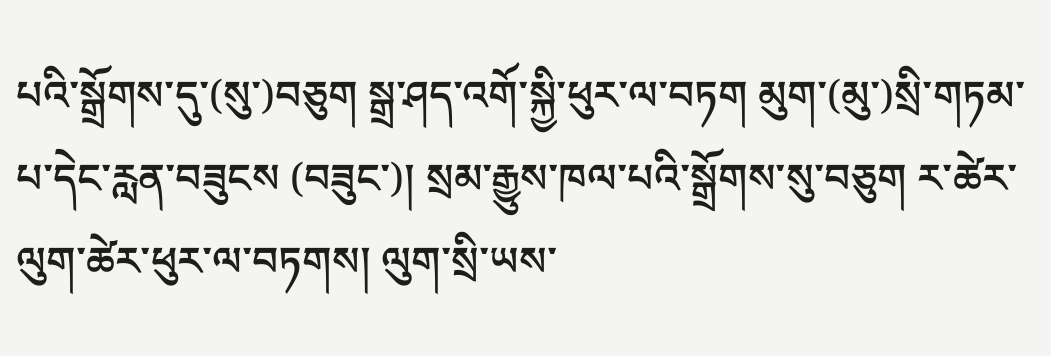པའི་སྒྲོགས་དུ་(སུ་)བཅུག སྒྲ་ཤད་འགོ་སྐྱི་ཕུར་ལ་བཏག མུག་(མུ་)སྲི་གཏམ་པ་དེང་རླན་བཟུངས (བཟུང་)། སྲམ་རྒྱུས་ཁལ་པའི་སྒྲོགས་སུ་བཅུག ར་ཚེར་ལུག་ཚེར་ཕུར་ལ་བཏགས། ལུག་སྲི་ཡས་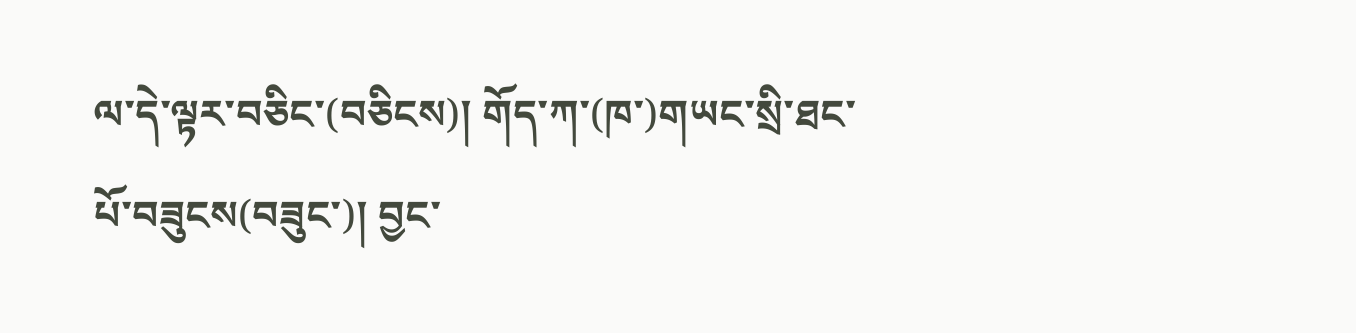ལ་དེ་ལྟར་བཅིང་(བཅིངས)། གོད་ཀ་(ཁ་)གཡང་སྲི་ཐང་པོ་བཟུངས(བཟུང་)། བྱང་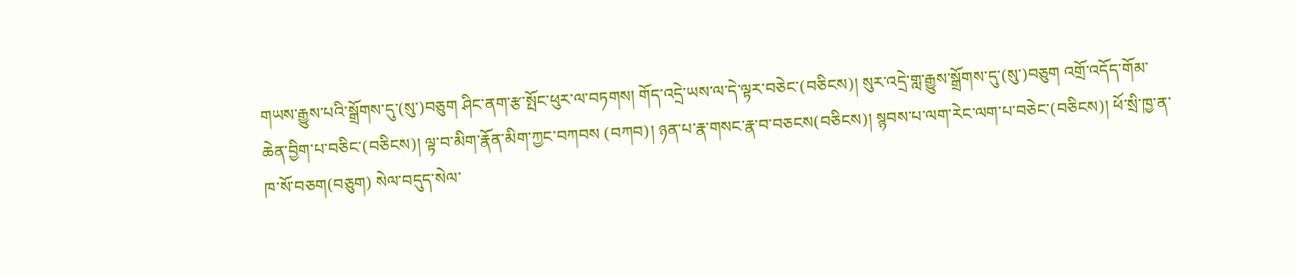གཡས་རྒྱུས་པའི་སྒྲོགས་དུ་(སུ་)བཅུག ཤིང་ནག་རྩ་སྤོང་ཕུར་ལ་བཏགས། གོད་འདྲེ་ཡས་ལ་དེ་ལྟར་བཅེང་(བཅིངས)། སུར་འདྲེ་གླ་རྒྱུས་སྒྲོགས་དུ་(སུ་)བཅུག འགྲོ་འདོད་གོམ་ཆེན་བྱིག་པ་བཅིང་(བཅིངས)། ལྟ་བ་མིག་རྣོན་མིག་ཀྱང་བཀབས (བཀབ)། ཉན་པ་རྣ་གསང་རྣ་བ་བཅངས(བཅིངས)། སྙབས་པ་ལག་རེང་ལག་པ་བཅེང་(བཅིངས)། ཕོ་སྲི་ཁྱ་ན་ཁ་སོ་བཅག(བཅུག) སེལ་བདུད་སེལ་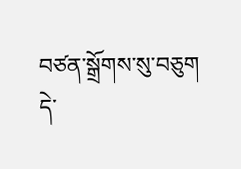བཙན་སྒྲོགས་སུ་བཅུག དེ་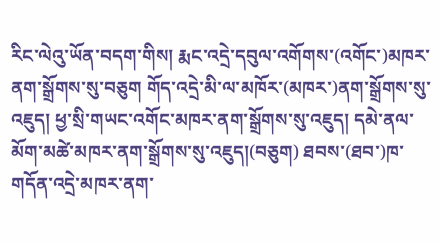རིང་ལེའུ་ཡོན་བདག་གིས། རྨང་འདྲེ་དབུལ་འགོགས་(འགོང་)མཁར་ནག་སྒྲོགས་སུ་བཅུག གོད་འདྲེ་མི་ལ་མཁོར་(མཁར་)ནག་སྒྲོགས་སུ་འཇུད། ཕྱ་སྲི་གཡང་འགོང་མཁར་ནག་སྒྲོགས་སུ་འཇུད། དམེ་ནལ་མོག་མཚེ་མཁར་ནག་སྒྲོགས་སུ་འཇུད།(བཅུག) ཐབས་(ཐབ་)ཁ་གདོན་འདྲེ་མཁར་ནག་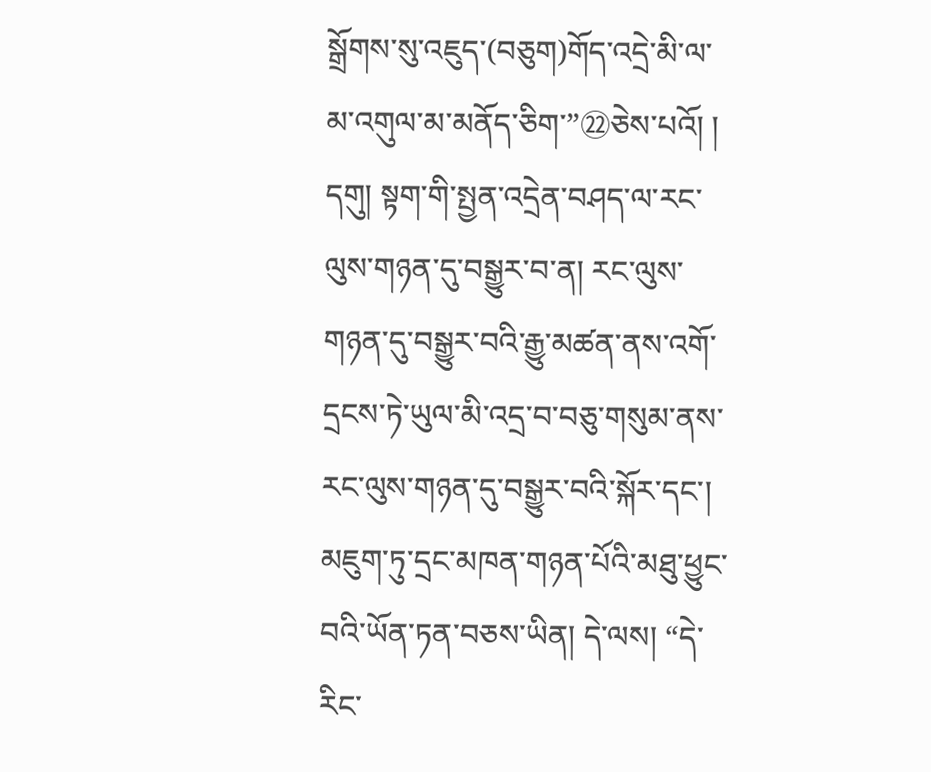སྒྲོགས་སུ་འཇུད་(བཅུག)གོད་འདྲེ་མི་ལ་མ་འགུལ་མ་མནོད་ཅིག་”㉒ཅེས་པའོ། །
དགུ། སྟག་གི་སྤྱན་འདྲེན་བཤད་ལ་རང་ལུས་གཉན་དུ་བསྒྱུར་བ་ན། རང་ལུས་གཉན་དུ་བསྒྱུར་བའི་རྒྱུ་མཚན་ནས་འགོ་དྲངས་ཏེ་ཡུལ་མི་འདྲ་བ་བཅུ་གསུམ་ནས་རང་ལུས་གཉན་དུ་བསྒྱུར་བའི་སྐོར་དང་། མཇུག་ཏུ་དྲང་མཁན་གཉན་པོའི་མཐུ་ཕྱུང་བའི་ཡོན་ཏན་བཅས་ཡིན། དེ་ལས། “དེ་རིང་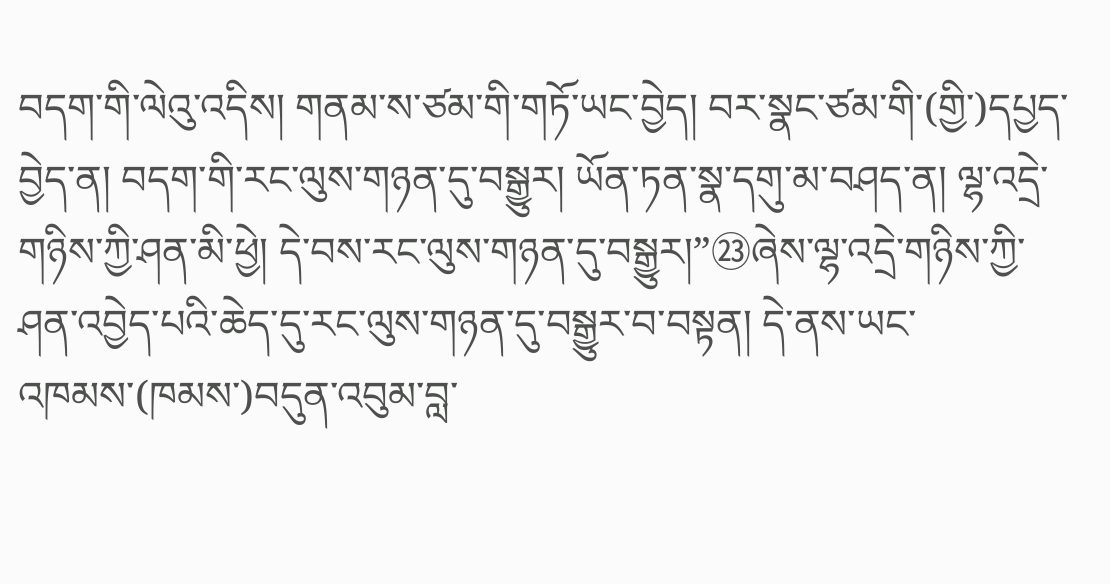བདག་གི་ལེའུ་འདིས། གནམ་ས་ཙམ་གི་གཏོ་ཡང་བྱེད། བར་སྣང་ཙམ་གི་(གྱི་)དཔྱད་བྱེད་ན། བདག་གི་རང་ལུས་གཉན་དུ་བསྒྱུར། ཡོན་ཏན་སྣ་དགུ་མ་བཤད་ན། ལྷ་འདྲེ་གཉིས་ཀྱི་ཤན་མི་ཕྱེ། དེ་བས་རང་ལུས་གཉན་དུ་བསྒྱུར།”㉓ཞེས་ལྷ་འདྲེ་གཉིས་ཀྱི་ཤན་འབྱེད་པའི་ཆེད་དུ་རང་ལུས་གཉན་དུ་བསྒྱུར་བ་བསྟན། དེ་ནས་ཡང་འཁམས་(ཁམས་)བདུན་འབུམ་བླ་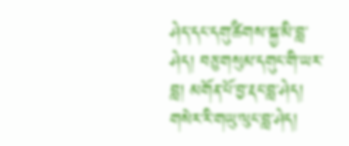ཤེད་དང་དགུ་ཚིགས་སྐྱ་མི་བླ་ཤེད། བཅུ་གསུམ་དགུང་གི་ཡར་བླ། མགོན་པོ་བྱ་རྡང་བླ་ཤེད། གསེར་རི་གཡུ་ལུང་བླ་ཤེད།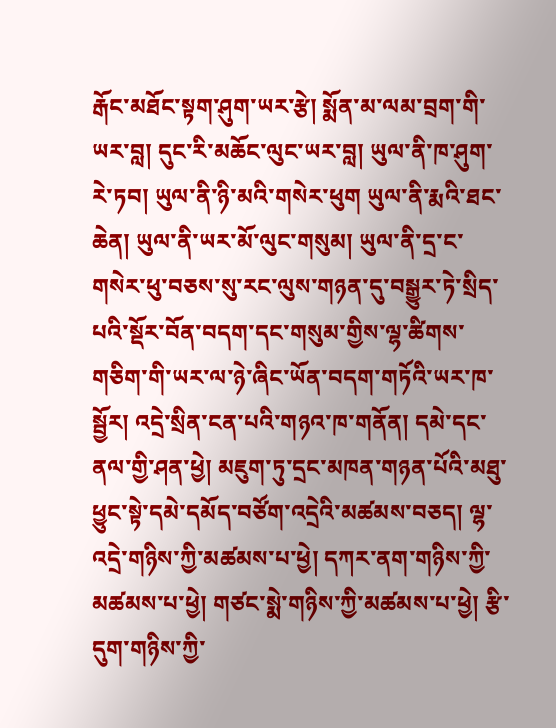རྒོང་མཐོང་སྟག་ཤུག་ཡར་རྩེ། སྨོན་མ་ལམ་བྲག་གི་ཡར་བླ། དུང་རི་མཆོང་ལུང་ཡར་བླ། ཡུལ་ནི་ཁ་ཤུག་རེ་ཏབ། ཡུལ་ནི་ཉི་མའི་གསེར་ཕུག ཡུལ་ནི་རྨའི་ཐང་ཆེན། ཡུལ་ནི་ཡར་མོ་ལུང་གསུམ། ཡུལ་ནི་དྲ་ང་གསེར་ཕུ་བཅས་སུ་རང་ལུས་གཉན་དུ་བསྒྱུར་ཏེ་སྲིད་པའི་སྡོར་བོན་བདག་དང་གསུམ་གྱིས་ལྷ་ཚིགས་གཅིག་གི་ཡར་ལ་ཉེ་ཞིང་ཡོན་བདག་གཏོའི་ཡར་ཁ་སྦྱོར། འདྲེ་སྲིན་ངན་པའི་གཉའ་ཁ་གནོན། དམེ་དང་ནལ་གྱི་ཤན་ཕྱེ། མཇུག་ཏུ་དྲང་མཁན་གཉན་པོའི་མཐུ་ཕྱུང་སྟེ་དམེ་དམོད་བཙོག་འདྲེའི་མཚམས་བཅད། ལྷ་འདྲེ་གཉིས་ཀྱི་མཚམས་པ་ཕྱེ། དཀར་ནག་གཉིས་ཀྱི་མཚམས་པ་ཕྱེ། གཙང་སྨེ་གཉིས་ཀྱི་མཚམས་པ་ཕྱེ། རྩི་དུག་གཉིས་ཀྱི་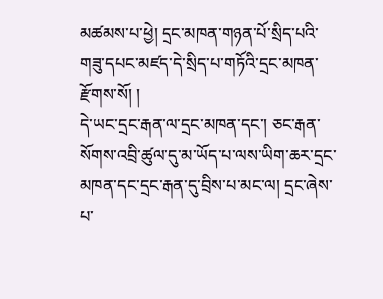མཚམས་པ་ཕྱེ། དྲང་མཁན་གཉན་པོ་སྲིད་པའི་གཟུ་དཔང་མཛད་དེ་སྲིད་པ་གཏོའི་དྲང་མཁན་རྫོགས་སོ། །
དེ་ཡང་དྲང་རྒན་ལ་དྲང་མཁན་དང་། ཅང་རྒན་སོགས་འབྲི་ཚུལ་དུ་མ་ཡོད་པ་ལས་ཡིག་ཆར་དྲང་མཁན་དང་དྲང་རྒན་དུ་བྲིས་པ་མང་ལ། དྲང་ཞེས་པ་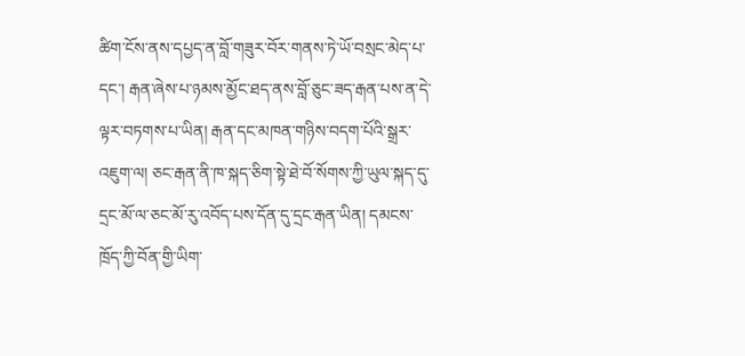ཚིག་ངོས་ནས་དཔྱད་ན་བློ་གཟུར་བོར་གནས་ཏེ་ཡོ་བསྲང་མེད་པ་དང་། རྒན་ཞེས་པ་ཉམས་མྱོང་ཐད་ནས་བློ་ཅུང་ཟད་རྒན་པས་ན་དེ་ལྟར་བཏགས་པ་ཡིན། རྒན་དང་མཁན་གཉིས་བདག་པོའི་སྒྲར་འཇུག་ལ། ཅང་རྒན་ནི་ཁ་སྐད་ཅིག་སྟེ་ཐེ་བོ་སོགས་ཀྱི་ཡུལ་སྐད་དུ་དྲང་མོ་ལ་ཅང་མོ་རུ་འབོད་པས་དོན་དུ་དྲང་རྒན་ཡིན། དམངས་ཁྲོད་ཀྱི་བོན་གྱི་ཡིག་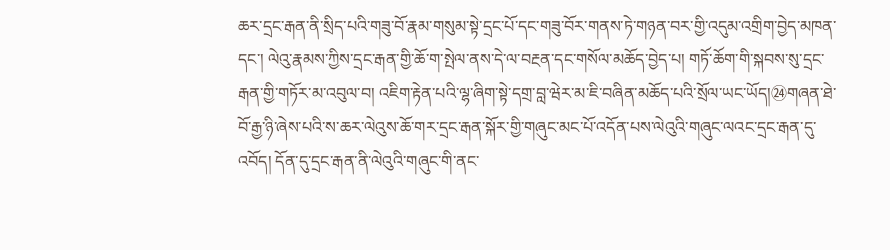ཆར་དྲང་རྒན་ནི་སྲིད་པའི་གཟུ་བོ་རྣམ་གསུམ་སྟེ་དྲང་པོ་དང་གཟུ་བོར་གནས་ཏེ་གཉན་བར་གྱི་འདུམ་འགྲིག་བྱེད་མཁན་དང་། ལེའུ་རྣམས་ཀྱིས་དྲང་རྒན་གྱི་ཆོ་ག་སྤེལ་ནས་དེ་ལ་བརྔན་དང་གསོལ་མཆོད་བྱེད་པ། གཏོ་ཆོག་གི་སྐབས་སུ་དྲང་རྒན་གྱི་གཏོར་མ་འབུལ་བ། འཇིག་རྟེན་པའི་ལྷ་ཞིག་སྟེ་དགྲ་བླ་ཝེར་མ་ཇི་བཞིན་མཆོད་པའི་སྲོལ་ཡང་ཡོད།㉔གཞན་ཐེ་བོ་རྒྱ་ཉི་ཞེས་པའི་ས་ཆར་ལེའུས་ཆོ་གར་དྲང་རྒན་སྐོར་གྱི་གཞུང་མང་པོ་འདོན་པས་ལེའུའི་གཞུང་ལའང་དྲང་རྒན་དུ་འབོད། དོན་དུ་དྲང་རྒན་ནི་ལེའུའི་གཞུང་གི་ནང་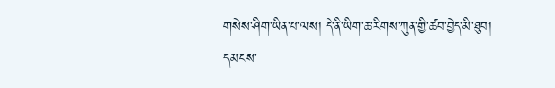གསེས་ཤིག་ཡིན་པ་ལས། དེ་ནི་ཡིག་ཆ་རིགས་ཀུན་གྱི་ཚབ་བྱེད་མི་ཐུབ། དམངས་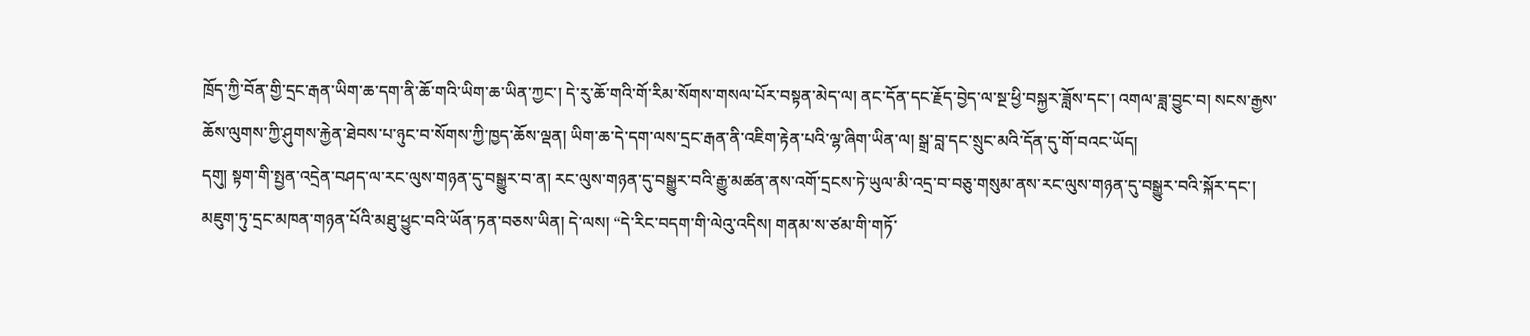ཁྲོད་ཀྱི་བོན་གྱི་དྲང་རྒན་ཡིག་ཆ་དག་ནི་ཆོ་གའི་ཡིག་ཆ་ཡིན་ཀྱང་། དེ་རུ་ཆོ་གའི་གོ་རིམ་སོགས་གསལ་པོར་བསྟན་མེད་ལ། ནང་དོན་དང་རྗོད་བྱེད་ལ་སྔ་ཕྱི་བསྐྱར་ཟློས་དང་། འགལ་ཟླ་བྱུང་བ། སངས་རྒྱས་ཆོས་ལུགས་ཀྱི་ཤུགས་རྐྱེན་ཐེབས་པ་ཉུང་བ་སོགས་ཀྱི་ཁྱད་ཆོས་ལྡན། ཡིག་ཆ་དེ་དག་ལས་དྲང་རྒན་ནི་འཇིག་རྟེན་པའི་ལྷ་ཞིག་ཡིན་ལ། སྒྲ་བླ་དང་སྲུང་མའི་དོན་དུ་གོ་བའང་ཡོད།
དགུ། སྟག་གི་སྤྱན་འདྲེན་བཤད་ལ་རང་ལུས་གཉན་དུ་བསྒྱུར་བ་ན། རང་ལུས་གཉན་དུ་བསྒྱུར་བའི་རྒྱུ་མཚན་ནས་འགོ་དྲངས་ཏེ་ཡུལ་མི་འདྲ་བ་བཅུ་གསུམ་ནས་རང་ལུས་གཉན་དུ་བསྒྱུར་བའི་སྐོར་དང་། མཇུག་ཏུ་དྲང་མཁན་གཉན་པོའི་མཐུ་ཕྱུང་བའི་ཡོན་ཏན་བཅས་ཡིན། དེ་ལས། “དེ་རིང་བདག་གི་ལེའུ་འདིས། གནམ་ས་ཙམ་གི་གཏོ་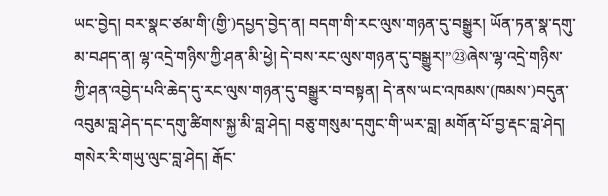ཡང་བྱེད། བར་སྣང་ཙམ་གི་(གྱི་)དཔྱད་བྱེད་ན། བདག་གི་རང་ལུས་གཉན་དུ་བསྒྱུར། ཡོན་ཏན་སྣ་དགུ་མ་བཤད་ན། ལྷ་འདྲེ་གཉིས་ཀྱི་ཤན་མི་ཕྱེ། དེ་བས་རང་ལུས་གཉན་དུ་བསྒྱུར།”㉓ཞེས་ལྷ་འདྲེ་གཉིས་ཀྱི་ཤན་འབྱེད་པའི་ཆེད་དུ་རང་ལུས་གཉན་དུ་བསྒྱུར་བ་བསྟན། དེ་ནས་ཡང་འཁམས་(ཁམས་)བདུན་འབུམ་བླ་ཤེད་དང་དགུ་ཚིགས་སྐྱ་མི་བླ་ཤེད། བཅུ་གསུམ་དགུང་གི་ཡར་བླ། མགོན་པོ་བྱ་རྡང་བླ་ཤེད། གསེར་རི་གཡུ་ལུང་བླ་ཤེད། རྒོང་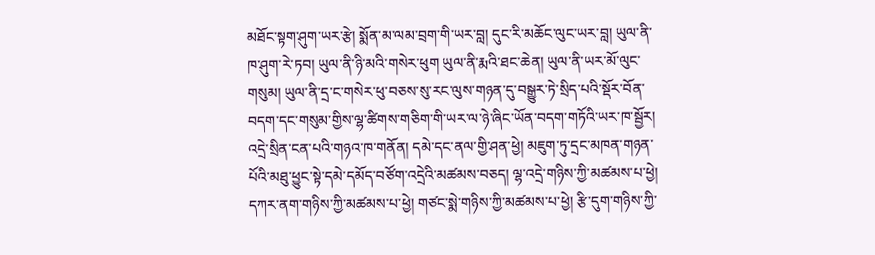མཐོང་སྟག་ཤུག་ཡར་རྩེ། སྨོན་མ་ལམ་བྲག་གི་ཡར་བླ། དུང་རི་མཆོང་ལུང་ཡར་བླ། ཡུལ་ནི་ཁ་ཤུག་རེ་ཏབ། ཡུལ་ནི་ཉི་མའི་གསེར་ཕུག ཡུལ་ནི་རྨའི་ཐང་ཆེན། ཡུལ་ནི་ཡར་མོ་ལུང་གསུམ། ཡུལ་ནི་དྲ་ང་གསེར་ཕུ་བཅས་སུ་རང་ལུས་གཉན་དུ་བསྒྱུར་ཏེ་སྲིད་པའི་སྡོར་བོན་བདག་དང་གསུམ་གྱིས་ལྷ་ཚིགས་གཅིག་གི་ཡར་ལ་ཉེ་ཞིང་ཡོན་བདག་གཏོའི་ཡར་ཁ་སྦྱོར། འདྲེ་སྲིན་ངན་པའི་གཉའ་ཁ་གནོན། དམེ་དང་ནལ་གྱི་ཤན་ཕྱེ། མཇུག་ཏུ་དྲང་མཁན་གཉན་པོའི་མཐུ་ཕྱུང་སྟེ་དམེ་དམོད་བཙོག་འདྲེའི་མཚམས་བཅད། ལྷ་འདྲེ་གཉིས་ཀྱི་མཚམས་པ་ཕྱེ། དཀར་ནག་གཉིས་ཀྱི་མཚམས་པ་ཕྱེ། གཙང་སྨེ་གཉིས་ཀྱི་མཚམས་པ་ཕྱེ། རྩི་དུག་གཉིས་ཀྱི་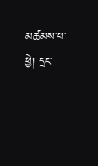མཚམས་པ་ཕྱེ། དྲང་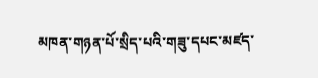མཁན་གཉན་པོ་སྲིད་པའི་གཟུ་དཔང་མཛད་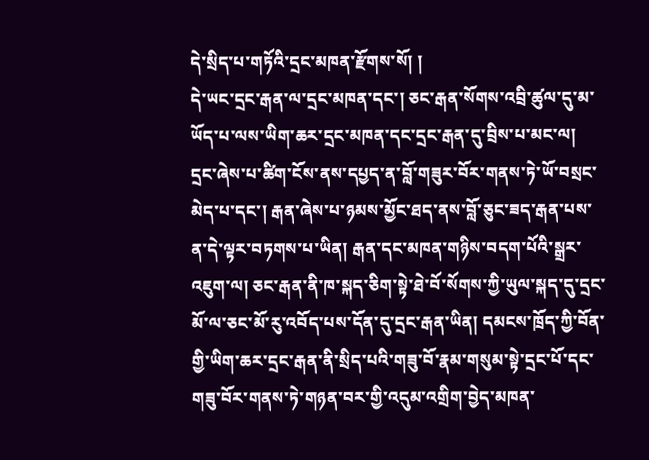དེ་སྲིད་པ་གཏོའི་དྲང་མཁན་རྫོགས་སོ། །
དེ་ཡང་དྲང་རྒན་ལ་དྲང་མཁན་དང་། ཅང་རྒན་སོགས་འབྲི་ཚུལ་དུ་མ་ཡོད་པ་ལས་ཡིག་ཆར་དྲང་མཁན་དང་དྲང་རྒན་དུ་བྲིས་པ་མང་ལ། དྲང་ཞེས་པ་ཚིག་ངོས་ནས་དཔྱད་ན་བློ་གཟུར་བོར་གནས་ཏེ་ཡོ་བསྲང་མེད་པ་དང་། རྒན་ཞེས་པ་ཉམས་མྱོང་ཐད་ནས་བློ་ཅུང་ཟད་རྒན་པས་ན་དེ་ལྟར་བཏགས་པ་ཡིན། རྒན་དང་མཁན་གཉིས་བདག་པོའི་སྒྲར་འཇུག་ལ། ཅང་རྒན་ནི་ཁ་སྐད་ཅིག་སྟེ་ཐེ་བོ་སོགས་ཀྱི་ཡུལ་སྐད་དུ་དྲང་མོ་ལ་ཅང་མོ་རུ་འབོད་པས་དོན་དུ་དྲང་རྒན་ཡིན། དམངས་ཁྲོད་ཀྱི་བོན་གྱི་ཡིག་ཆར་དྲང་རྒན་ནི་སྲིད་པའི་གཟུ་བོ་རྣམ་གསུམ་སྟེ་དྲང་པོ་དང་གཟུ་བོར་གནས་ཏེ་གཉན་བར་གྱི་འདུམ་འགྲིག་བྱེད་མཁན་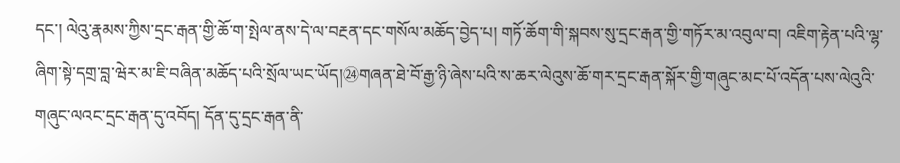དང་། ལེའུ་རྣམས་ཀྱིས་དྲང་རྒན་གྱི་ཆོ་ག་སྤེལ་ནས་དེ་ལ་བརྔན་དང་གསོལ་མཆོད་བྱེད་པ། གཏོ་ཆོག་གི་སྐབས་སུ་དྲང་རྒན་གྱི་གཏོར་མ་འབུལ་བ། འཇིག་རྟེན་པའི་ལྷ་ཞིག་སྟེ་དགྲ་བླ་ཝེར་མ་ཇི་བཞིན་མཆོད་པའི་སྲོལ་ཡང་ཡོད།㉔གཞན་ཐེ་བོ་རྒྱ་ཉི་ཞེས་པའི་ས་ཆར་ལེའུས་ཆོ་གར་དྲང་རྒན་སྐོར་གྱི་གཞུང་མང་པོ་འདོན་པས་ལེའུའི་གཞུང་ལའང་དྲང་རྒན་དུ་འབོད། དོན་དུ་དྲང་རྒན་ནི་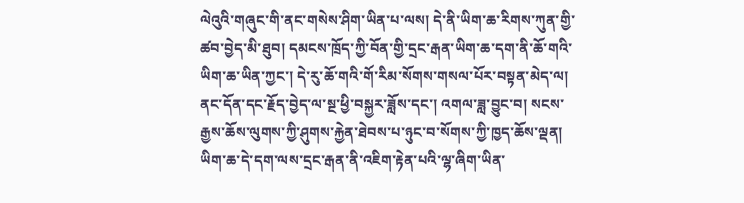ལེའུའི་གཞུང་གི་ནང་གསེས་ཤིག་ཡིན་པ་ལས། དེ་ནི་ཡིག་ཆ་རིགས་ཀུན་གྱི་ཚབ་བྱེད་མི་ཐུབ། དམངས་ཁྲོད་ཀྱི་བོན་གྱི་དྲང་རྒན་ཡིག་ཆ་དག་ནི་ཆོ་གའི་ཡིག་ཆ་ཡིན་ཀྱང་། དེ་རུ་ཆོ་གའི་གོ་རིམ་སོགས་གསལ་པོར་བསྟན་མེད་ལ། ནང་དོན་དང་རྗོད་བྱེད་ལ་སྔ་ཕྱི་བསྐྱར་ཟློས་དང་། འགལ་ཟླ་བྱུང་བ། སངས་རྒྱས་ཆོས་ལུགས་ཀྱི་ཤུགས་རྐྱེན་ཐེབས་པ་ཉུང་བ་སོགས་ཀྱི་ཁྱད་ཆོས་ལྡན། ཡིག་ཆ་དེ་དག་ལས་དྲང་རྒན་ནི་འཇིག་རྟེན་པའི་ལྷ་ཞིག་ཡིན་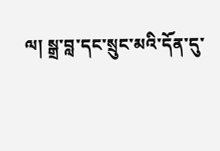ལ། སྒྲ་བླ་དང་སྲུང་མའི་དོན་དུ་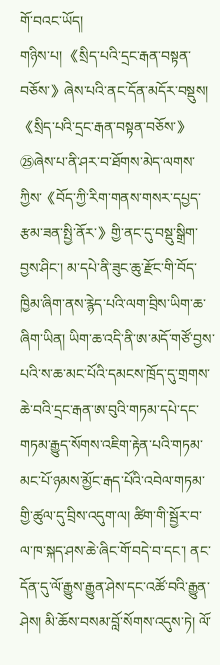གོ་བའང་ཡོད།
གཉིས་པ། 《སྲིད་པའི་དྲང་རྒན་བསྟན་བཅོས་》ཞེས་པའི་ནང་དོན་མདོར་བསྡུས།
《སྲིད་པའི་དྲང་རྒན་བསྟན་བཅོས་》㉕ཞེས་པ་ནི་ཤར་བ་ཐོགས་མེད་ལགས་ཀྱིས་《བོད་ཀྱི་རིག་གནས་གསར་དཔྱད་རྩམ་ཟན་སྤྱི་ནོར་》གྱི་ནང་དུ་བསྡུ་སྒྲིག་བྱས་ཤིང་། མ་དཔེ་ནི་ཟུང་ཆུ་རྫོང་གི་བོད་ཁྱིམ་ཞིག་ནས་རྙེད་པའི་ལག་བྲིས་ཡིག་ཆ་ཞིག་ཡིན། ཡིག་ཆ་འདི་ནི་ཨ་མདོ་གཙོ་བྱས་པའི་ས་ཆ་མང་པོའི་དམངས་ཁྲོད་དུ་གྲགས་ཆེ་བའི་དྲང་རྒན་ཨ་བུའི་གཏམ་དཔེ་དང་གཏམ་རྒྱུད་སོགས་འཇིག་རྟེན་པའི་གཏམ་མང་པོ་ཉམས་མྱོང་རྒད་པོའི་འབེལ་གཏམ་གྱི་ཚུལ་དུ་བྲིས་འདུག་ལ། ཚིག་གི་སྦྱོར་བ་ལ་ཁ་སྐད་ཤས་ཆེ་ཞིང་གོ་བདེ་བ་དང་། ནང་དོན་དུ་ལོ་རྒྱུས་རྒྱུན་ཤེས་དང་འཚོ་བའི་རྒྱུན་ཤེས། མི་ཆོས་བསམ་བློ་སོགས་འདུས་ཏེ། ལོ་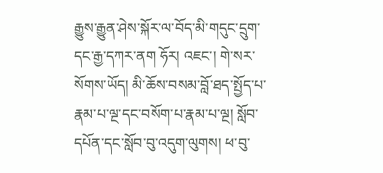རྒྱུས་རྒྱུན་ཤེས་སྐོར་ལ་བོད་མི་གདུང་དྲུག་དང་རྒྱ་དཀར་ནག ཧོར། འཇང་། གེ་སར་སོགས་ཡོད། མི་ཆོས་བསམ་བློ་ཐད་སྤྱོད་པ་རྣམ་པ་ལྔ་དང་བསོག་པ་རྣམ་པ་ལྔ། སློབ་དཔོན་དང་སློབ་བུ་འདུག་ལུགས། ཕ་བུ་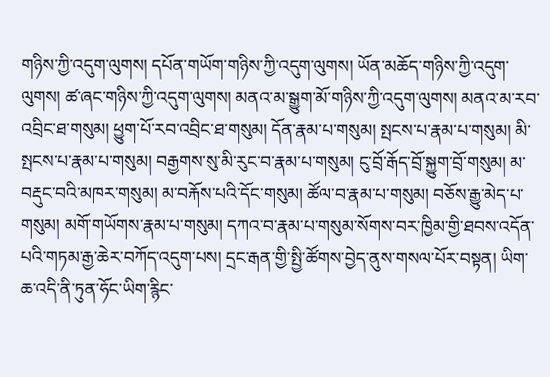གཉིས་ཀྱི་འདུག་ལུགས། དཔོན་གཡོག་གཉིས་ཀྱི་འདུག་ལུགས། ཡོན་མཆོད་གཉིས་ཀྱི་འདུག་ལུགས། ཚ་ཞང་གཉིས་ཀྱི་འདུག་ལུགས། མནའ་མ་སྒྱུག་མོ་གཉིས་ཀྱི་འདུག་ལུགས། མནའ་མ་རབ་འབྲིང་ཐ་གསུམ། ཕྱུག་པོ་རབ་འབྲིང་ཐ་གསུམ། དོན་རྣམ་པ་གསུམ། སྤངས་པ་རྣམ་པ་གསུམ། མི་སྤངས་པ་རྣམ་པ་གསུམ། བརྒྱགས་སུ་མི་རུང་བ་རྣམ་པ་གསུམ། ངུ་བྲོ་རྒོད་བྲོ་སྐྱུག་བྲོ་གསུམ། མ་བརྡུང་བའི་མཁར་གསུམ། མ་བརྐོས་པའི་དོང་གསུམ། ཚོལ་བ་རྣམ་པ་གསུམ། བཅོས་རྒྱུ་མེད་པ་གསུམ། མགོ་གཡོགས་རྣམ་པ་གསུམ། དཀའ་བ་རྣམ་པ་གསུམ་སོགས་བར་ཁྱིམ་གྱི་ཐབས་འདོན་པའི་གཏམ་རྒྱ་ཆེར་བཀོད་འདུག་པས། དྲང་རྒན་གྱི་སྤྱི་ཚོགས་བྱེད་ནུས་གསལ་པོར་བསྟན། ཡིག་ཆ་འདི་ནི་ཏུན་ཧོང་ཡིག་རྙིང་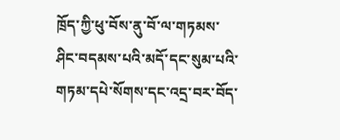ཁྲོད་ཀྱི་ཕུ་བོས་ནུ་བོ་ལ་གཏམས་ཤིང་བདམས་པའི་མདོ་དང་སུམ་པའི་གཏམ་དཔེ་སོགས་དང་འདྲ་བར་བོད་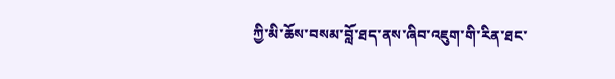ཀྱི་མི་ཆོས་བསམ་བློ་ཐད་ནས་ཞིབ་འཇུག་གི་རིན་ཐང་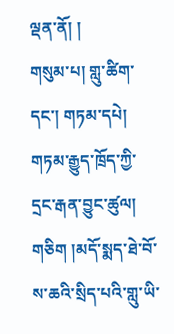ལྡན་ནོ། །
གསུམ་པ། གླུ་ཚིག་དང་། གཏམ་དཔེ། གཏམ་རྒྱུད་ཁྲོད་ཀྱི་དྲང་རྒན་བྱུང་ཚུལ།
གཅིག །མདོ་སྨད་ཐེ་བོ་ས་ཆའི་སྲིད་པའི་གླུ་ཡི་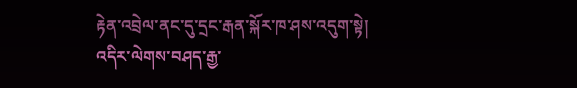རྟེན་འབྲེལ་ནང་དུ་དྲང་རྒན་སྐོར་ཁ་ཤས་འདུག་སྟེ། འདིར་ལེགས་བཤད་རྒྱ་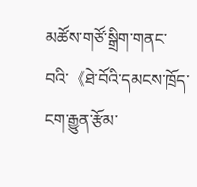མཚོས་གཙོ་སྒྲིག་གནང་བའི་《ཐེ་བོའི་དམངས་ཁྲོད་ངག་རྒྱུན་རྩོམ་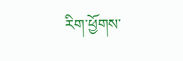རིག་ཕྱོགས་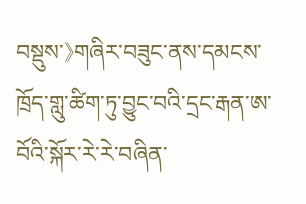བསྡུས་》གཞིར་བཟུང་ནས་དམངས་ཁྲོད་གླུ་ཚིག་ཏུ་བྱུང་བའི་དྲང་རྒན་ཨ་བོའི་སྐོར་རེ་རེ་བཞིན་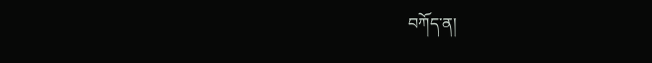བཀོད་ན།